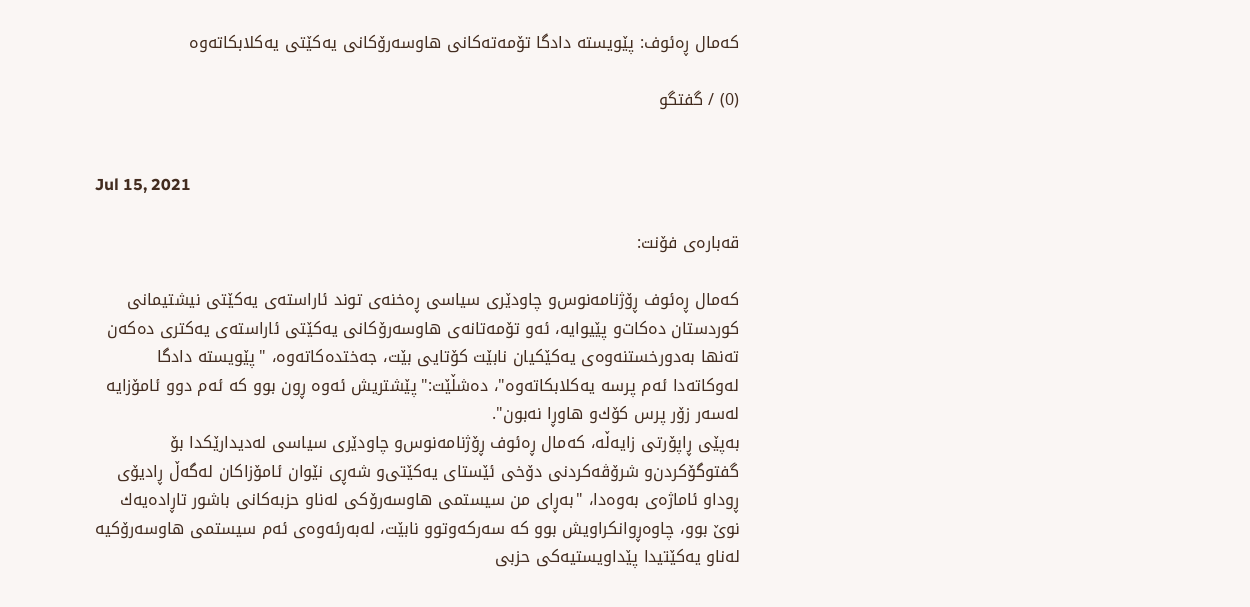كه‌مال ڕه‌ئوف: پێویسته‌ دادگا تۆمه‌ته‌كانى هاوسه‌رۆكانى یه‌كێتى یه‌كلابكاته‌وه‌

(0) / گفتگو


Jul 15, 2021

قەبارەی فۆنت:

كه‌مال ڕه‌ئوف ڕۆژنامه‌نوس‌و چاودێرى سیاسى ڕه‌خنه‌ى توند ئاراسته‌ى یه‌كێتى نیشتیمانى كوردستان ده‌كات‌و پێیوایه‌، ئه‌و تۆمه‌تانه‌ى هاوسه‌رۆكانى یه‌كێتى ئاراسته‌ى یه‌كترى ده‌كه‌ن ته‌نها به‌دورخستنه‌وه‌ى یه‌كێكیان نابێت كۆتایی بێت، جه‌ختده‌كاته‌وه‌، "پێویسته‌ دادگا له‌وكاته‌دا ئه‌م پرسه‌ یه‌كلابكاته‌وه‌"، ده‌شڵێت:"پێشتریش ئه‌وه‌ ڕون بوو كه‌ ئه‌م دوو ئامۆزایه‌ له‌سه‌ر زۆر پرس كۆك‌و هاوڕا نه‌بون".
بەپێی ڕاپۆرتی زایەڵە، كه‌مال ڕه‌ئوف ڕۆژنامه‌نوس‌و چاودێرى سیاسى له‌دیدارێكدا بۆ گفتوگۆكردن‌و شرۆڤه‌كردنى دۆخى ئێستاى یه‌كێتى‌و شه‌ڕى نێوان ئامۆزاكان له‌گه‌ڵ ڕادیۆى ڕوداو ئاماژه‌ى به‌وه‌دا، "به‌ڕاى من سیستمى هاوسه‌رۆكى له‌ناو حزبه‌كانى باشور تاڕاده‌یه‌ك نوێ بوو، چاوه‌ڕوانكراویش بوو كه‌ سه‌ركه‌وتوو نابێت، له‌به‌رئه‌وه‌ى ئه‌م سیستمى هاوسه‌رۆكیه‌ له‌ناو یه‌كێتیدا پێداویستیه‌كى حزبى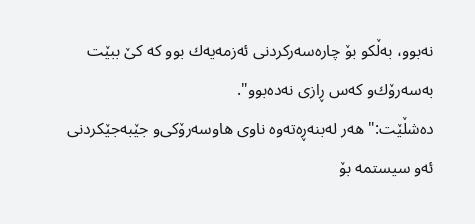نه‌بوو، به‌ڵكو بۆ چاره‌سه‌ركردنى ئه‌زمه‌یه‌ك بوو كه‌ كێ ببێت به‌سه‌رۆك‌و كه‌س ڕازی نه‌ده‌بوو".
ده‌شڵێت:"هه‌ر له‌بنه‌ڕه‌ته‌وه‌ ناوى هاوسه‌رۆكى‌و جێبه‌جێكردنى ئه‌و سیستمه‌ بۆ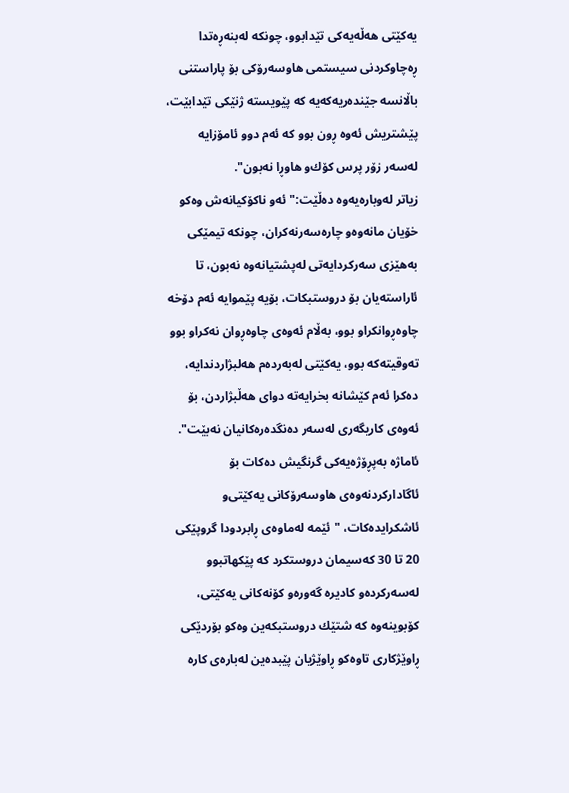یه‌كێتى هه‌ڵه‌یه‌كى تێدابوو، چونكه‌ له‌بنه‌ڕه‌تدا ڕه‌چاوكردنى سیستمى هاوسه‌رۆكى بۆ پاراستنى باڵانسه‌ جێنده‌ریه‌كه‌یه‌ كه‌ پێویسته‌ ژنێكى تێدابێت، پێشتریش ئه‌وه‌ ڕون بوو كه‌ ئه‌م دوو ئامۆزایه‌ له‌سه‌ر زۆر پرس كۆك‌و هاوڕا نه‌بون".
زیاتر له‌وباره‌یه‌وه‌ ده‌ڵێت:"ئه‌و ناكۆكیانه‌ش وه‌كو خۆیان مانه‌وه‌و چاره‌سه‌رنه‌كران، چونكه‌ تیمێكى به‌هێزى سه‌ركردایه‌تى له‌پشتیانه‌وه‌ نه‌بون، تا ئاراسته‌یان بۆ دروستبكات، بۆیه‌ پێموایه‌ ئه‌م دۆخه‌ چاوه‌ڕوانكراو بوو، به‌ڵام ئه‌وه‌ى چاوه‌ڕوان نه‌كراو بوو ته‌وقیته‌كه‌ بوو، یه‌كێتى له‌به‌رده‌م هه‌لبژاردندایه‌، ده‌كرا ئه‌م كێشانه‌ بخرایه‌ته‌ دواى هه‌ڵبژاردن، بۆ ئه‌وه‌ى كاریگه‌رى له‌سه‌ر ده‌نگده‌ره‌كانیان نه‌بێت".
ئاماژه‌ به‌پڕۆژه‌یه‌كى گرنگیش ده‌كات بۆ ئاگاداركردنه‌وه‌ى هاوسه‌رۆكانى یه‌كێتى‌و ئاشكرایده‌كات، "ئێمه‌ له‌ماوه‌ى ڕابردودا گروپێكى 20 تا 30 كه‌سیمان دروستكرد كه‌ پێكهاتبوو له‌سه‌ركرده‌و كادیره‌ گه‌وره‌و كۆنه‌كانى یه‌كێتى، كۆبوینه‌وه‌ كه‌ شتێك دروستبكه‌ین وه‌كو بۆردێكى ڕاوێژكارى تاوه‌كو ڕاوێژیان پێبده‌ین له‌باره‌ى كاره‌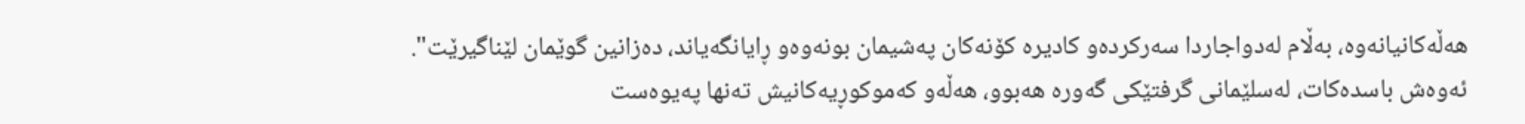هه‌ڵه‌كانیانه‌وه‌، به‌ڵام له‌دواجاردا سه‌ركرده‌و كادیره‌ كۆنه‌كان په‌شیمان بونه‌وه‌و ڕایانگه‌یاند، ده‌زانین گوێمان لێناگیرێت".
ئه‌وه‌ش باسده‌كات، له‌سلێمانى گرفتێكى گه‌وره‌ هه‌بوو، هه‌ڵه‌و كه‌موكوڕیه‌كانیش ته‌نها په‌یوه‌ست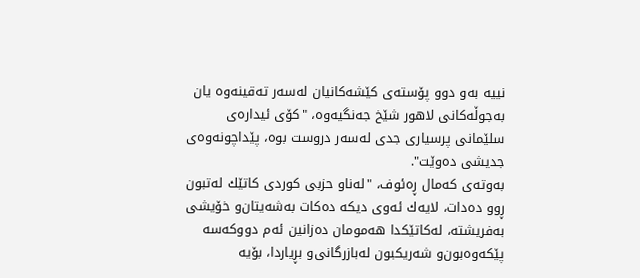نییه‌ به‌و دوو پۆسته‌ى كێشه‌كانیان له‌سه‌ر ته‌قینه‌وه‌ یان به‌جوڵه‌كانى لاهور شێخ جه‌نگیه‌وه‌، "كۆى ئیداره‌ى سلێمانى پرسیارى جدى له‌سه‌ر دروست بوه‌، پێداچونه‌وه‌ى جدیشى ده‌وێت".
به‌وته‌ى كه‌مال ڕه‌ئوف، "له‌ناو حزبى كوردى كاتێك له‌تبون ڕوو ده‌دات، لایه‌ك ئه‌وى دیكه‌ ده‌كات به‌شه‌یتان‌و خۆیشى به‌فریشته‌، له‌كاتێكدا هه‌مومان ده‌زانین ئه‌م دووكه‌سه‌ پێكه‌وه‌بون‌و شه‌ریكبون له‌بازرگانى‌و بڕیاردا، بۆیه‌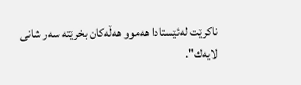ناكرێت له‌ئێستادا هه‌موو هه‌ڵه‌كان بخرێته‌ سه‌ر شانى لایه‌ك".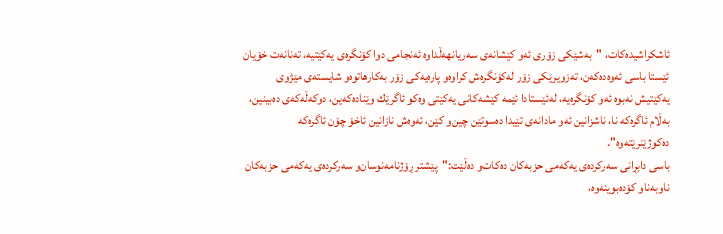ئاشكراشیده‌كات، "به‌شێكى زۆرى ئه‌و كێشانه‌ى سه‌ریانهه‌ڵداوه‌ ئه‌نجامى دوا كۆنگره‌ى یه‌كێتیه‌، ته‌نانه‌ت خۆیان ئێستا باسى ئه‌وه‌ده‌كه‌ن، ته‌زویرێكى زۆر له‌كۆنگره‌ش كراوه‌و پاره‌یه‌كى زۆر به‌كارهاتوه‌و شایسته‌ى مێژوى یه‌كێتیش نه‌بوه‌ ئه‌و كۆنگره‌یه‌، له‌ئێستادا ئێمه‌ كێشه‌كانى یه‌كێتى وه‌كو ئاگرێك وێناده‌كه‌ین، دوكه‌ڵه‌كه‌ى ده‌بینین، به‌ڵام ئاگره‌كه‌ نا، ناشزانین ئه‌و مادانه‌ى تێیدا ده‌سوتێن چین‌و كێن، ئه‌وه‌ش نازانین ئاخۆ چۆن ئاگره‌كه‌ ده‌كوژێنرێته‌وه‌".
باسى دابڕانى سه‌ركرده‌ى یه‌كه‌مى حزبه‌كان ده‌كات‌و ده‌ڵێت:"پێشتر ڕۆژنامه‌نوسان‌و سه‌ركرده‌ى یه‌كه‌مى حزبه‌كان ناوبه‌ناو كۆده‌بوینه‌وه‌،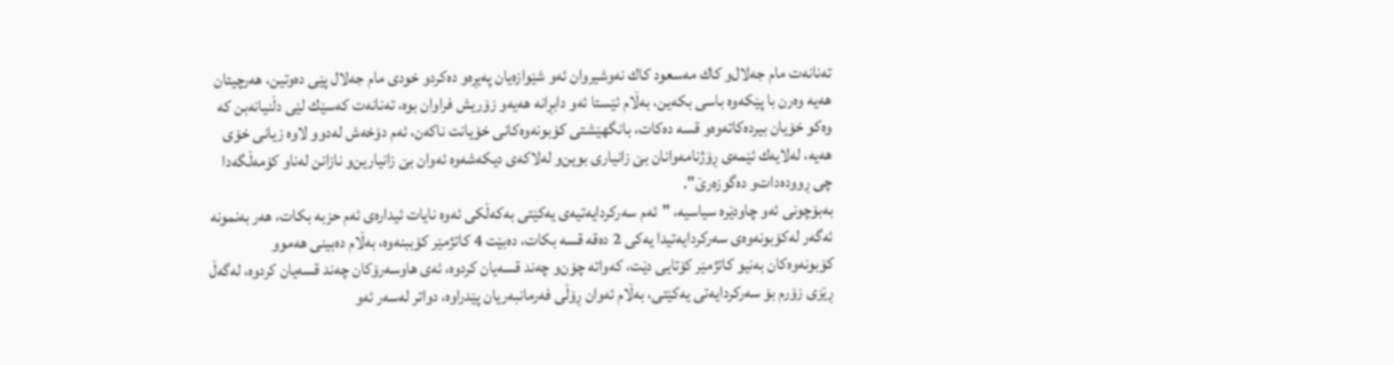ته‌نانه‌ت مام جه‌لال‌و كاك مه‌سعود كاك نه‌وشیروان ئه‌و شێوازه‌یان په‌یڕه‌و ده‌كردو خودى مام جه‌لال پێى ده‌وتین، هه‌رچیتان هه‌یه‌ وه‌رن با پێكه‌وه‌ باسى بكه‌ین، به‌ڵام ئێستا ئه‌و دابڕانه‌ هه‌یه‌و زۆریش فراوان بوه‌، ته‌نانه‌ت كه‌سێك لێى دڵنیانه‌بن كه‌ وه‌كو خۆیان بیرده‌كاته‌وه‌و قسه‌ ده‌كات، بانگهێشتى كۆبونه‌وه‌كانى خۆیانت ناكه‌ن، ئه‌م دۆخه‌ش له‌دوو لاوه‌ زیانى خۆى هه‌یه‌، له‌لایه‌ك ئێمه‌ى ڕۆژنامه‌وانان بێ زانیاری بوین‌و له‌لاكه‌ى دیكه‌شه‌وه‌ ئه‌وان بێ زانیارین‌و نازانن له‌ناو كۆمه‌ڵگه‌دا چى ڕووده‌دات‌و ده‌گوزه‌رێ".
به‌بۆچونى ئه‌و چاودێره‌ سیاسیه‌، "ئه‌م سه‌ركردایه‌تیه‌ى یه‌كێتى به‌كه‌ڵكى ئه‌وه‌ نایات ئیداره‌ى ئه‌م حزبه‌ بكات، هه‌ر به‌نمونه‌ ئه‌گه‌ر له‌كۆبونه‌وه‌ى سه‌ركردایه‌تیدا یه‌كى 2 ده‌قه‌ قسه‌ بكات، ده‌بێت 4 كاتژمێر كۆببنه‌وه‌، به‌ڵام ده‌بینى هه‌موو كۆبونه‌وه‌كان به‌نیو كاتژمێر كۆتایی دێت، كه‌واته‌ چۆن‌و چه‌ند قسه‌یان كردوه‌، ئه‌ى هاوسه‌رۆكان چه‌ند قسه‌یان كردوه‌، له‌گه‌ڵ ڕێزى زۆرم بۆ سه‌ركردایه‌تى یه‌كێتى، به‌ڵام ئه‌وان ڕۆڵى فه‌رمانبه‌ریان پێدراوه‌، دواتر له‌سه‌ر ئه‌و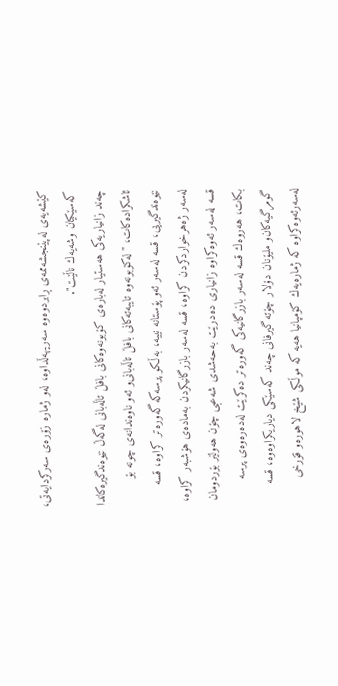كێشه‌یه‌ى له‌پێنجشه‌ممه‌ى ڕابردوه‌وه‌ سه‌ریهه‌ڵداوه‌، له‌و ژماره‌ زۆره‌ى سه‌ركردایه‌تى، كه‌سێكیان وشه‌یه‌ك ناڵێت".
چه‌ند زانیاریه‌كى هه‌ستیار له‌باره‌ى كۆبونه‌وه‌كانى بافڵ تاڵه‌بانى له‌گه‌ڵ نێوه‌ندگیره‌كاندا ئاشكراده‌كات، "له‌كۆبونه‌وه‌ تایبه‌ته‌كانى بافڵ تاڵه‌بانى‌و ئه‌و ناوه‌ندانه‌ى چونه‌ بۆ نێوه‌ندگیریی، قسه‌ له‌سه‌ر ئه‌و پۆستانه‌ نییه‌، به‌ڵكو پرسه‌كه‌ گه‌وره‌تر كراوه‌، قسه‌ له‌سه‌ر ژه‌هرخواردكردن كراوه‌، قسه‌ له‌سه‌ر بازرگانیكردن به‌ماده‌ى هۆشبه‌ر كراوه‌، قسه‌ له‌سه‌ر ئه‌وه‌كراوه‌ زانیارى ده‌درێت به‌حه‌شدى شه‌عبى چۆن هه‌ولێر بۆردومان بكات، هه‌روه‌ك قسه‌ له‌سه‌ر بازرگانیه‌كى گه‌وره‌تر ده‌كرێت له‌ده‌ره‌وه‌ى پرسه‌ گومرگیه‌كان‌و ملیۆنان دۆلار چۆته‌ گیرفانى چه‌ند كه‌سێكى دیاریكراوه‌وه‌، قسه‌ له‌سه‌رئه‌وه‌كراوه‌ كه‌ ژماره‌یه‌ك كۆمپانیا هه‌یه‌ كه‌ موڵكى شێخ لاهوره‌و قۆرخى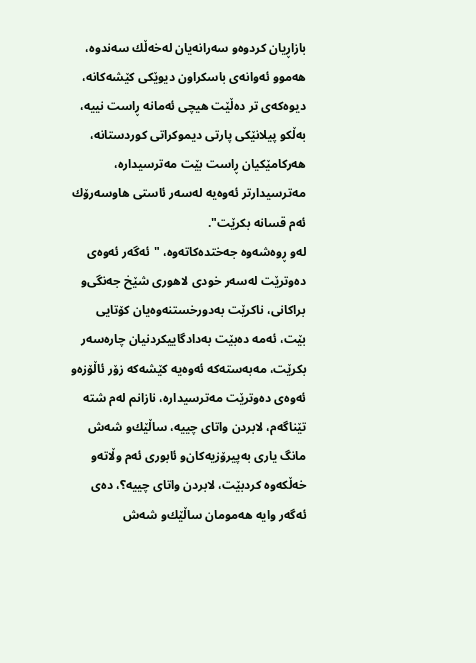بازاڕیان كردوه‌و سه‌رانه‌یان له‌خه‌ڵك سه‌ندوه‌، هه‌موو ئه‌وانه‌ى باسكراون دیوێكى كێشه‌كانه‌، دیوه‌كه‌ى تر ده‌ڵێت هیچى ئه‌مانه‌ ڕاست نییه‌، به‌ڵكو پیلانێكى پارتى دیموكراتى كوردستانه‌، هه‌ركامێكیان ڕاست بێت مه‌ترسیداره‌، مه‌ترسیدارتر ئه‌وه‌یه‌ له‌سه‌ر ئاستى هاوسه‌رۆك ئه‌م قسانه‌ بكرێت".
له‌و ڕوه‌شه‌وه‌ جه‌ختده‌كاته‌وه‌، "ئه‌گه‌ر ئه‌وه‌ى ده‌وترێت له‌سه‌ر خودى لاهورى شێخ جه‌نگى‌و براكانى، ناكرێت به‌دورخستنه‌وه‌یان كۆتایی بێت، ئه‌مه‌ ده‌بێت به‌دادگاییكردنیان چاره‌سه‌ر بكرێت، مه‌به‌سته‌كه‌ ئه‌وه‌یه‌ كێشه‌كه‌ زۆر ئاڵۆزه‌و ئه‌وه‌ى ده‌وترێت مه‌ترسیداره‌، نازانم له‌م شته‌ تێناگه‌م، لابردن واتاى چییه‌، ساڵێك‌و شه‌ش مانگ یاری به‌پیرۆزیه‌كان‌و ئابورى ئه‌م وڵاته‌و خه‌ڵكه‌وه‌ كردبێت، لابردن واتاى چییه‌؟، ده‌ى ئه‌گه‌ر وایه‌ هه‌مومان ساڵێك‌و شه‌ش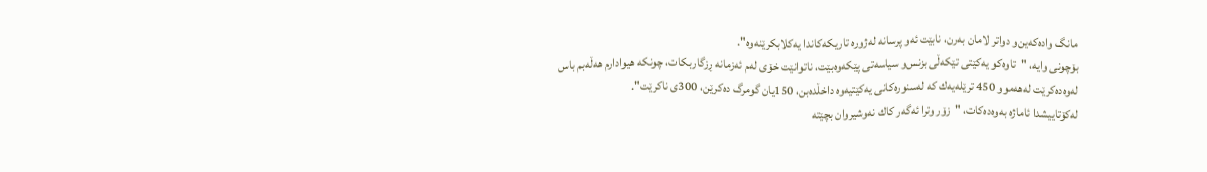مانگ واده‌كه‌ین‌و دواتر لامان به‌رن، نابێت ئه‌و پرسانه‌ له‌ژوره‌ تاریكه‌كاندا یه‌كلابكرێنه‌وه‌".
بۆچونى وایه‌، "تاوه‌كو یه‌كێتى تێكه‌ڵى بزنس‌و سیاسه‌تى پێكه‌وه‌بێت، ناتوانێت خۆى له‌م ئه‌زمانه‌ ڕزگاربكات، چونكه‌ هیوادارم هه‌ڵه‌بم باس له‌وه‌ده‌كرێت له‌هه‌موو 450 ترێله‌یه‌ك كه‌ له‌سنوره‌كانى یه‌كێتیه‌وه‌ داخڵده‌بن، 150یان گومرگ ده‌كرێن، 300ى ناكرێت".
له‌كۆتاییشدا ئاماژه‌ به‌وه‌ده‌كات، "زۆر وترا ئه‌گه‌ر كاك نه‌وشیروان بچێته‌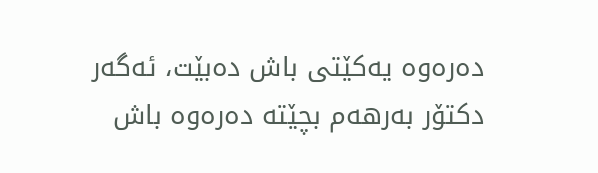ده‌ره‌وه‌ یه‌كێتى باش ده‌بێت، ئه‌گه‌ر دكتۆر به‌رهه‌م بچێته‌ ده‌ره‌وه‌ باش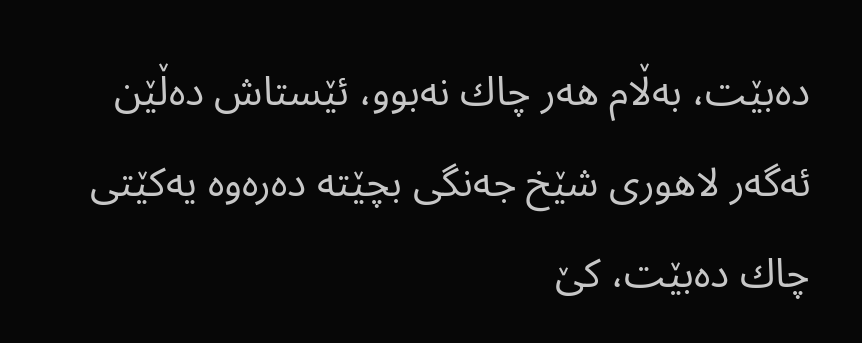ده‌بێت، به‌ڵام هه‌ر چاك نه‌بوو، ئێستاش ده‌ڵێن ئه‌گه‌ر لاهورى شێخ جه‌نگى بچێته‌ ده‌ره‌وه‌ یه‌كێتى چاك ده‌بێت، كێ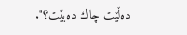ده‌ڵێت چاك ده‌بێت؟".